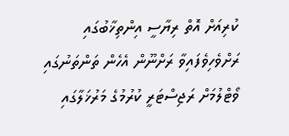ކުރިއަށް އޮތް ރިޔާސީ އިންތިޚާބުގައި ރަށްވެހިވެފައިވާ ރަށްނޫން އެހެން ތަންތަނުގައި ވޯޓްލުމަށް ރަޖިސްޓަރީ ކުރުމުގެ މަރުޚަލާގައި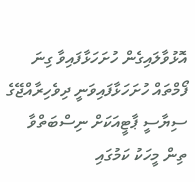އޮޅުވާލައިގެން ހުށަހަޅާފައިވާ ގިނަ ފޯމްތައް ހުށަހަޅާފައިވަނީ ދިވެހިރާއްޖޭގެ ސިޔާސީ ޕާޓީއަކަށް ނިސްބަތްވާ ތިން މީހަކު ކަމުގައި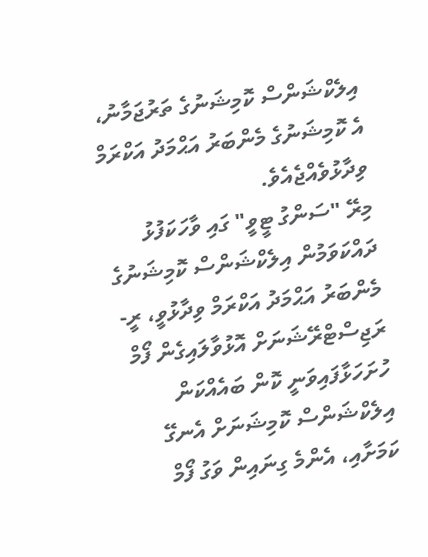އިލެކްޝަންސް ކޮމިޝަނުގެ ތަރުޖަމާނު، އެ ކޮމިޝަނުގެ މެންބަރު އަޙްމަދު އަކްރަމް ވިދާޅުވެއްޖެއެވެ.
މިރޭ "ސަންގު ޓީވީ" ގައި ވާހަކަފުޅު ދައްކަވަމުން އިލެކްޝަންސް ކޮމިޝަނުގެ މެންބަރު އަޙްމަދު އަކްރަމް ވިދާޅުވީ، ރީ-ރަޖިސްޓްރޭޝަނަށް އޮޅުވާލައިގެން ފޯމް ހުށަހަޅާފައިވަނީ ކޮން ބައެއްކަން އިލެކްޝަންސް ކޮމިޝަނަށް އެނގޭ ކަމަށާއި، އެންމެ ގިނައިން ވަގު ފޯމް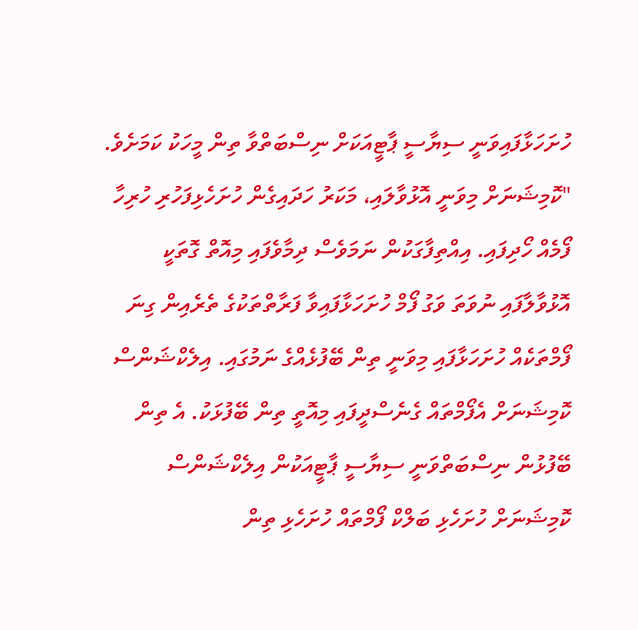ހުށަހަޅާފައިވަނީ ސިޔާސީ ޕާޓީއަކަށް ނިސްބަތްވާ ތިން މީހަކު ކަމަށެވެ.
"ކޮމިޝަނަށް މިވަނީ އޮޅުވާލައި، މަކަރު ހަދައިގެން ހުށަހެޅިފަހުރި ހުރިހާ ފޯމެއް ހޯދިފައި. އިއްތިފާގަކުން ނަމަވެސް ދިމާވެފައި މިއޮތް ގޮތަކީ އޮޅުވާލާފައި ނުވަތަ ވަގު ފޯމް ހުށަހަޅާފައިވާ ފަރާތްތަކުގެ ތެރެއިން ގިނަ ފޯމްތަކެއް ހުށަހަޅާފައި މިވަނީ ތިން ބޭފުޅެއްގެ ނަމުގައި. އިލެކްޝަންސް ކޮމިޝަނަށް އެފޯމްތައް ގެނެސްދީފައި މިއޮތީ ތިން ބޭފުޅަކު. އެ ތިން ބޭފުޅުން ނިސްބަތްވަނީ ސިޔާސީ ޕާޓީއަކުން އިލެކްޝަންސް ކޮމިޝަނަށް ހުށަހެޅި ބަލްކް ފޯމްތައް ހުށަހެޅި ތިން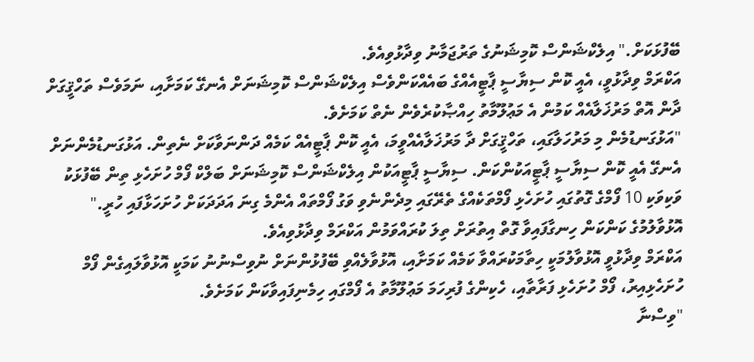ބޭފުޅަކަށް." އިލެކްޝަންސް ކޮމިޝަނުގެ ތަރުޖަމާނު ވިދާޅުވިއެވެ.
އަކްރަމް ވިދާޅުވީ، އެއީ ކޮން ސިޔާސީ ޕާޓީއެއްގެ ބައެއްކަންވެސް އިލެކްޝަންސް ކޮމިޝަނަށް އެނގޭ ކަމަށާއި، ނަމަވެސް ތަހްޤީގަށް ދާން އޮތް މަރުޚަލާއެއް ކަމުން އެ މަޢުލޫމާތު ހިއްޞާކުރެވެން ނެތް ކަމަށެވެ.
"އަޅުގަނޑުމެން މި މަރުހަލާގައި، ތަހްޤީގަށް ދާ މަރުޚަލާއެއްވީމަ، އެއީ ކޮން ޕާޓީއެއް ކަމެއް ދަންނަވާކަށް ނެތިން. އަޅުގަނޑުމެންނަށް އެނގޭ އެއީ ކޮން ސިޔާސީ ޕާޓީއަކުންކަން. ސިޔާސީ ޕާޓީއަކުން އިލެކްޝަންސް ކޮމިޝަނަށް ބަލްކް ފޯމް ހުށަހެޅި ތިން ބޭފުޅަކު ވަކިވަކި 10 ފޯމްގެ ގޮތުގައި ހުށަހެޅި ފޯމްތަކެއްގެ ތެރޭގައި މިދެންނެވި ވަގު ފޯމްތައް އެންމެ ގިނަ އަދަދަކަށް ހުށަހަޅާފައި ހުރީ." އޮޅުވާލުމުގެ ކަންކަން ހިނގާފައިވާ ގޮތް އިތުރަށް ތިލަ ކުރައްވަމުން އަކްރަމް ވިދާޅުވިއެވެ.
އަކްރަމް ވިދާޅުވީ އޮޅުވާލުމަކީ ހިތާމަކުރައްވާ ކަމެއް ކަމަށާއި، އޮޅުވާލެއްވި ބޭފުޅުންނަށް ނުވިސްނުނު ކަމަކީ އޮޅުވާލައިގެން ފޯމް ހުށަހެޅިއިރު، ފޯމް ހުށަހެޅި ފަރާތާއި، ހެކިންގެ ފުރިހަމަ މަޢުލޫމާތު އެ ފޯމްގައި ހިމެނިފައިވާކަން ކަމަށެވެ.
"ވިސްނާ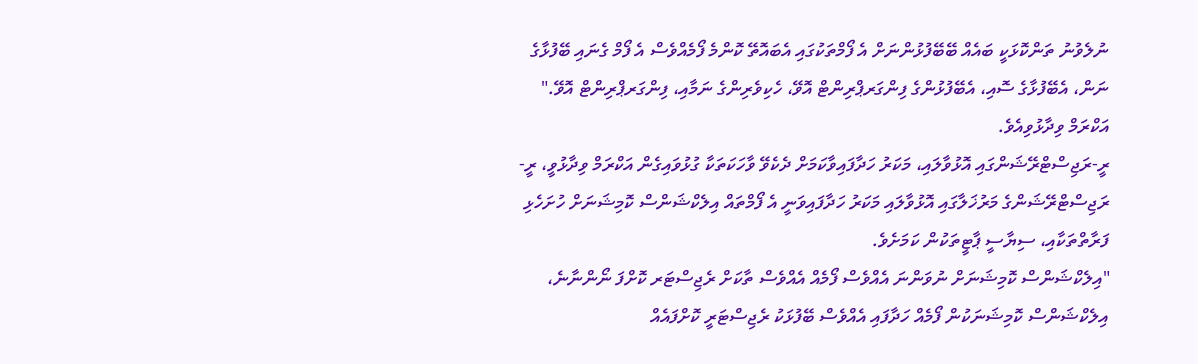ނުލެވުނު ތަންކޮޅަކީ ބައެއް ބޭބޭފުޅުންނަށް އެ ފޯމްތަކުގައި އެބައޮތޭ ކޮންމެ ފޯމެއްވެސް އެ ފޯމް ގެނައި ބޭފުޅާގެ ނަން، އެބޭފުޅާގެ ސޮއި، އެބޭފުޅުންގެ ފިންގަރޕްރިންޓް އޮވޭ، ހެކިވެރިންގެ ނަމާއި، ފިންގަރޕްރިންޓް އޮވޭ." އަކްރަމް ވިދާޅުވިއެވެ.
ރީ-ރަޖިސްޓްރޭޝަންގައި އޮޅުވާލައި، މަކަރު ހަދާފައިވާކަމަށް ދެކެވޭ ވާހަކަތަކާ ގުޅުވައިގެން އަކްރަމް ވިދާޅުވީ، ރީ-ރަޖިސްޓްރޭޝަންގެ މަރުޚަލާގައި އޮޅުވާލައި މަކަރު ހަދާފައިވަނީ އެ ފޯމްތައް އިލެކްޝަންސް ކޮމިޝަނަށް ހުށަހެޅި ފަރާތްތަކާއި، ސިޔާސީ ޕާޓީތަކުން ކަމަށެވެ.
"އިލެކްޝަންސް ކޮމިޝަނަށް ނުވަންނަ އެއްވެސް ފޯމެއް އެއްވެސް ތާކަށް ރެޖިސްޓަރ ކޮށްފަ ނޯންނާނެ، އިލެކްޝަންސް ކޮމިޝަނަކުން ފޯމެއް ހަދާފައި އެއްވެސް ބޭފުޅަކު ރެޖިސްޓަރީ ކޮށްފައެއް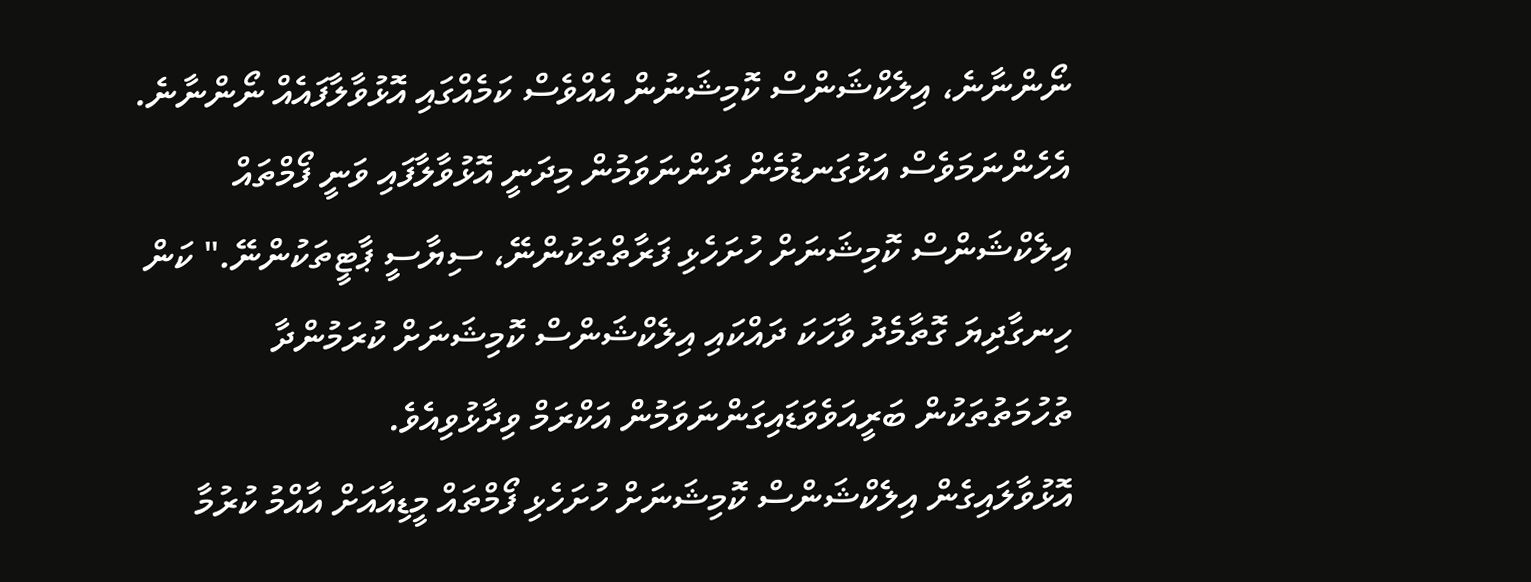ނޯންނާނެ، އިލެކްޝަންސް ކޮމިޝަނުން އެއްވެސް ކަމެއްގައި އޮޅުވާލާފައެއް ނޯންނާނެ. އެހެންނަމަވެސް އަޅުގަނޑުމެން ދަންނަވަމުން މިދަނީ އޮޅުވާލާފައި ވަނީ ފޯމްތައް އިލެކްޝަންސް ކޮމިޝަނަށް ހުށަހެޅި ފަރާތްތަކުންނޭ، ސިޔާސީ ޕާޓީތަކުންނޭ." ކަން ހިނގާދިޔަ ގޮތާމެދު ވާހަކަ ދައްކައި އިލެކްޝަންސް ކޮމިޝަނަށް ކުރަމުންދާ ތުހުމަތުތަކުން ބަރީއަވެވަޑައިގަންނަވަމުން އަކްރަމް ވިދާޅުވިއެވެ.
އޮޅުވާލައިގެން އިލެކްޝަންސް ކޮމިޝަނަށް ހުށަހެޅި ފޯމްތައް މީޑިއާއަށް އާއްމު ކުރުމާ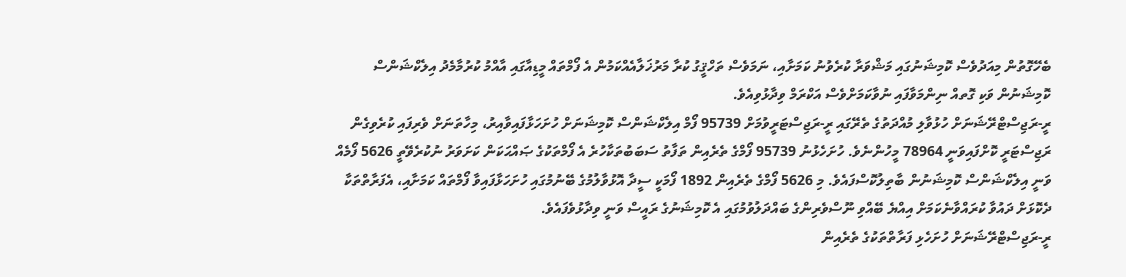ބެހޭގޮތުން މިއަދުވެސް ކޮމިޝަނުގައި މަޝްވަރާ ކުރެވުނު ކަމަށާއި، ނަމަވެސް ތަހްޤީގު ކުރާ މަރުޚަލާއެއްކަމުން އެ ފޯމްތައް މީޑިއާގައި އާއްމު ކުރުމާމެދު އިލެކްޝަންސް ކޮމިޝަނުން ވަކި ގޮތއް ނިންމަވާފައި ނުވާކަމަށްވެސް އަކްރަމް ވިދާޅުވިއެވެ.
ރީ-ރަޖިސްޓްރޭޝަނަށް ހުޅުވާލި މުއްދަތުގެ ތެރޭގައި ރީ-ރަޖިސްޓަރީވުމަށް 95739 ފޯމް އިލެކްޝަންސް ކޮމިޝަނަށް ހުށަހަޅާފައިވާއިރު، މިހާތަނަށް ވެރިފައި ކުރެވިގެން ރަޖިސްޓަރީ ކޮށްފައިވަނީ 78964 މީހުންނެވެ. ހުށަހެޅުނު 95739 ފޯމްގެ ތެރެއިން ތަފާތު ސަބަބުތަކާހުރެ އެ ފޯމްތަކުގެ ޞައްޙަކަން ކަށަވަރު ނުކުރެވޭތީ 5626 ފޯމެއް ވަނީ އިލެކްޝަންސް ކޮމިޝަނުން ބާތިލުކޮސްފައެވެ. މި 5626 ފޯމްގެ ތެރެއިން 1892 ފޯމަކީ ސީދާ އޮޅުވާލުމުގެ ބޭނުމުގައި ހުށަހަޅާފައިވާ ފޯމްތައް ކަމަށާއި، އެފަރާތްތަކާ ދެކޮޅަށް ދައުވާ ކުރައްވާނެކަމަށް އިއްޔެ ބޭއްވި ނޫސްވެރިންގެ ބައްދަލުވުމުގައި އެ ކޮމިޝަނުގެ ރައީސް ވަނީ ވިދާޅުވެފައެވެ.
ރީ-ރަޖިސްޓްރޭޝަނަށް ހުށަހެޅި ފަރާތްތަކުގެ ތެރެއިން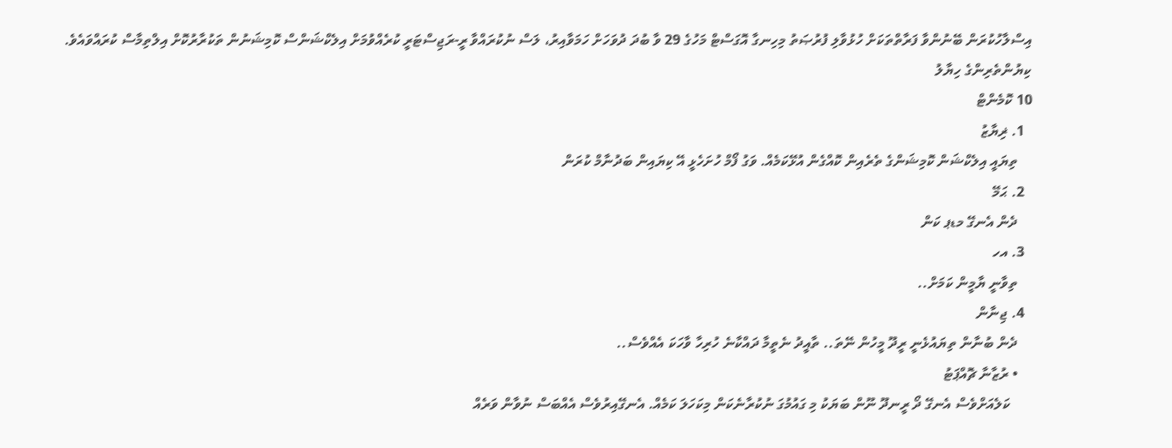އިސްލާހުކުރަން ބޭނުންވާ ފަރާތްތަކަށް ހުޅުވާލި ފުރުޞަތު މިހިނގާ އޮގަސްޓް މަހުގެ 29 ވާ ބުދަ ދުވަހަށް ހަމަވާއިރު، ލަސް ނުކުރައްވާ ރީ-ރަޖިސްޓަރީ ކުރެއްވުމަށް އިލެކްޝަންސް ކޮމިޝަނުން ތަކުރާރުކޮށް އިލްތިމާސް ކުރައްވައެވެ.
ކިޔުންތެރިންގެ ހިޔާލު
10 ކޮމެންޓް
  1. ޜިޔާޒު
    ތިޔައީ އިލެކްޝަން ކޮމިޝަންގެ ތެރެއިން ކޮއްގެން އުޅޭކަމެއް. ވަގު ފޯމް ހުށަހެޅީ އޭ ކިޔައިން ބަދުނާމް ކުރަން
  2. ޙަމޭ
    ދެން އެނގޭ މޑޕ ކަން
  3. އހ
    ތިވާނީ ޔާމީން ކަމަށް..
  4. ޖިނާން
    ދެން ބުނާން ތިޔައުޅެނީ ރީދޫ މީހުން ނޭތަ.. ތާއީދު ނެތީމާ ދައްކާނެ ހުރިހާ ވާހަކަ އެއްވެސް..
    • ރުޒާނާ ޗޮއްޕަޓު
      ކަލެއަށްވެސް އެނގޭ ދޯ ރީނދޫ ނޫން ބަޔަކު މި ގައުމުގަ ނުކުރާނެކަން މިކަހަލަ ކަމެއް. އެނގޭއިރުވެސް އެއްބަސް ނުވާން ވަރެއް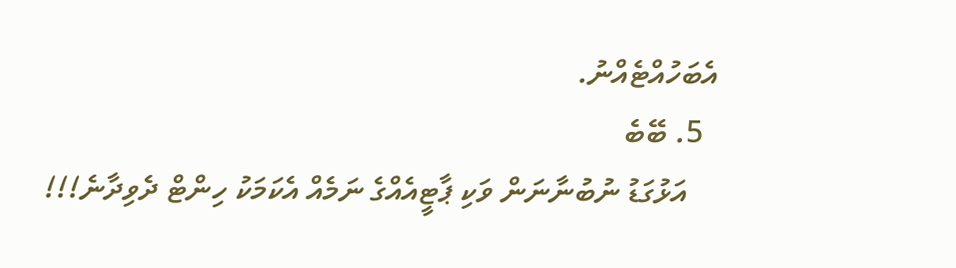އެބަހުއްޓެއްނު.
  5. ބޭބެ
    އަޅުގަޑު ނުބުނާނަން ވަކި ޕާޓީއެއްގެ ނަމެއް އެކަމަކު ހިންޓް ދެވިދާނެ!!!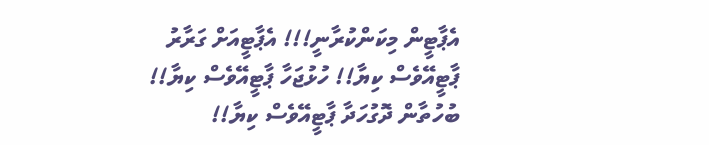އެޕާޓީން މިކަންކުރާނީ!!! އެޕާޓީއަށް ގަރާރު ޕާޓީއޭވެސް ކިޔާ!! ހުޅުޖަހާ ޕާޓީއޭވެސް ކިޔާ!! ބުހުތާން ދޮގުހަދާ ޕާޓީއޭވެސް ކިޔާ!!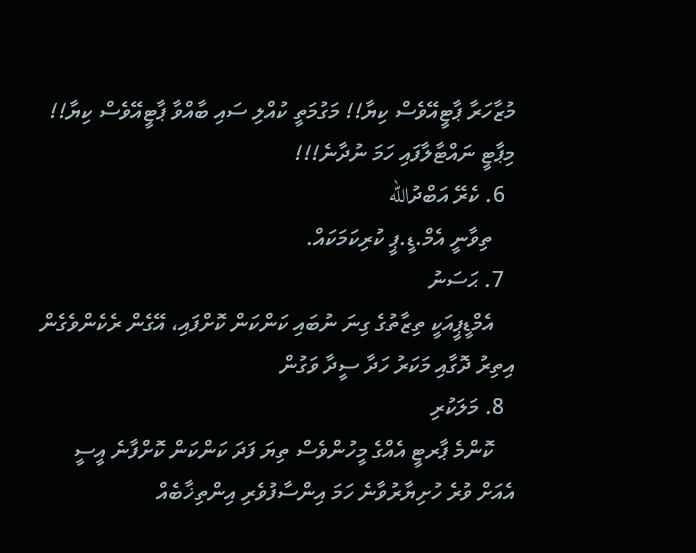މުޒާހަރާ ޕާޓީއޭވެސް ކިޔާ!! މަގުމަތީ ކުއްލި ސައި ބާއްވާ ޕާޓީއޭވެސް ކިޔާ!! މިޕާޓީ ނައްޓާލާފައި ހަމަ ނުދާނެ!!!
  6. ކެރޭ އަބްދުالله
    ތިވާނީ އެމް.ޑީ.ޕީ ކުރިކަމަކައް.
  7. ޙަސަނު
    އެމްޑީޕީއަކީ ތިޒާތުގެ ގިނަ ނުބައި ކަންކަން ކޮށްފައި، އޭގެން ރެކެންވެގެން އިތިރު ދޮގާއި މަކަރު ހަދާ ސީދާ ވަގުން
  8. މަލަކުރި
    ކޮންމެ ޕާރޓީ އެއްގެ މީހުންވެސް ތިޔަ ފަދަ ކަންކަން ކޮށްފާނެ އީސީ އެއަށް ވުރެ ހުށިޔާރުވާނެ ހަމަ އިންސާފުވެރި އިންތިޚާބެއް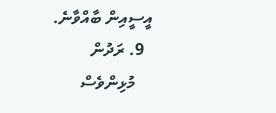އީސީއިން ބާއްވާނެ.
  9. ރަދުން
    މުޅިންވެސް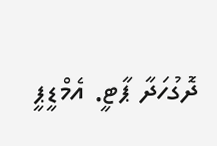ދޮގުހަދާ ޕާޓީ. އެމްޑީޕީ